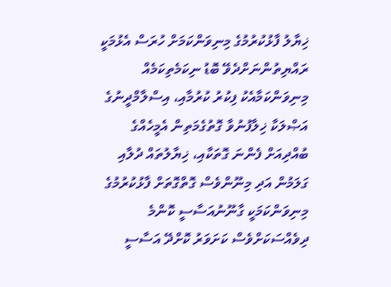ޚިޔާލު ފާޅުކުރުމުގެ މިނިވަންކަމަށް ހުރަސް އެޅުމަކީ ރައްޔިތުންނަށްދެވޭ ބޮޑު ނިކަމެތިކަމެއް
މިނިވަންކަމާއެކު ފިކުރު ކުރުމާއި، އިސްލާމްދީނުގެ އަޞްލަކާ ޚިލާފުނުވާ ގޮތުގެމަތިން އެމީހެއްގެ ބުއްދިއަށް ފެންނަ ގޮތަކާއި، ޚިޔާލުތައް ދުލާއި ގަލަމުން އަދި މިނޫންވެސް ގޮތްގޮތަށް ފާޅުކުރުމުގެ މިނިވަންކަމަކީ ގާނޫނުއަސާސީ ކޮންމެ ދިވެއްސަކަށްވެސް ކަށަވަރު ކޮށްދޭ އަސާސީ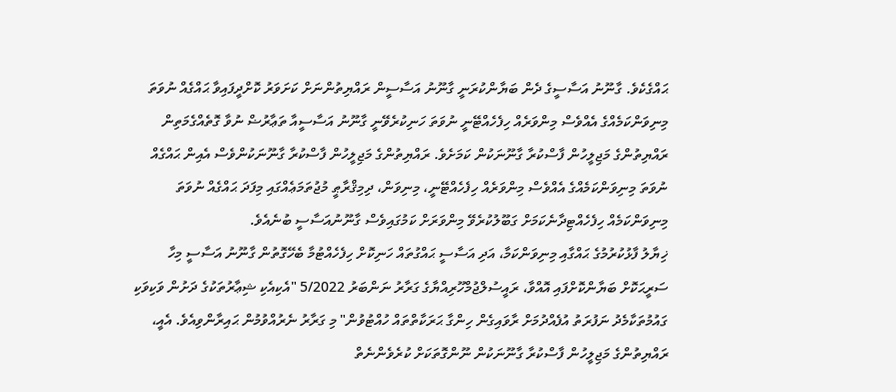ޙައްގެކެވެ. ގާނޫނު އަސާސީގެ ދެން ބަޔާންކުރަނީ ގާނޫނު އަސާސީން ރައްޔިތުންނަށް ކަށަވަރު ކޮށްދީފައިވާ ޙައްގެއް ނުވަތަ މިނިވަންކަމެއްގެ އެއްވެސް މިންވަރެއް ހިފެހެއްޓޭނީ ނުވަތަ ހަނިކުރެވޭނީ ގާނޫނު އަސާސީއާ ތަޢާރުޟް ނުވާ ގޮތެއްގެމަތިން ރައްޔިތުންގެ މަޖިލީހުން ފާސްކުރާ ގާނޫނަކުން ކަމަށެވެ. ރައްޔިތުންގެ މަޖިލީހުން ފާސްކުރާ ގާނޫނަކުންވެސް އެއިން ޙައްގެއް ނުވަތަ މިނިވަންކަމެއްގެ އެއްވެސް މިންވަރެއް ހިފެހެއްޓޭނީ، މިނިވަން، ދިމިޤްރާޠީ މުޖުތަމަޢެއްގައި މިފަދަ ޙައްގެއް ނުވަތަ މިނިވަންކަމެއް ހިފެހެއްޓިދާނެކަމަށް ގަބޫލުކުރެވޭ މިންވަރަށް ކަމުގައިވެސް ގާނޫނުއަސާސީ ބުނެއެވެ.
ޚިޔާލު ފާޅުކުރުމުގެ ޙައްގާއި މިނިވަންކަމާ، އަދި އަސާސީ ޙައްގުތައް ހަނިކޮށް ހިފެހެއްޓުމާ ބެހޭގޮތުން ގާނޫނު އަސާސީ މިހާ ސަރީޙަކޮށް ބަޔާންކޮށްފައި އޮއްވާ، ރައީސުލްޖުމްހޫރިއްޔާގެ ގަރާރު ނަންބަރު 5/2022 "އެކިއެކި ޝިޢާރުތަކުގެ ދަށުން ވަކިވަކި ގައުމުތަކާމެދު ނަފުރަތު އުފެއްދުމަށް ރާވައިގެން ހިންގާ ޙަރަކާތްތައް ހުއްޓުވުން" މި ގަރާރު ނެރުއްވުމުން ޙައިރާންވިއެވެ. އެއީ، ރައްޔިތުންގެ މަޖިލީހުން ފާސްކުރާ ގާނޫނަކުން ނޫންގޮތަކަށް ކުރެވެންނެތް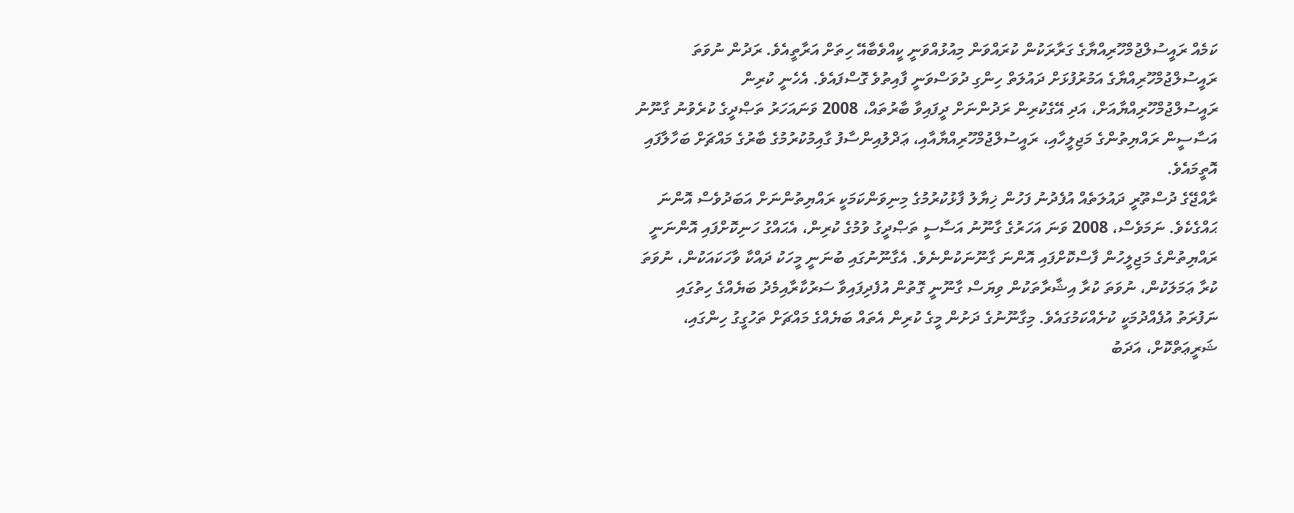ކަމެއް ރައީސުލްޖުމްހޫރިއްޔާގެ ގަރާރަކުން ކުރައްވަން މިއުޅުއްވަނީ ކީއްވެބާއޭ ހިތަށް އަރާތީއެވެ. ރަދުން ނުވަތަ ރައީސުލްޖުމްހޫރިއްޔާގެ އަމުރުފުޅަށް ދައުލަތް ހިންގި ދުވަސްވަނީ ފާއިތުވެ ގޮސްފައެވެ. އެހެނީ ކުރިން ރައީސުލްޖުމްހޫރިއްޔާއަށް، އަދި އޭގެކުރިން ރަދުންނަށް ދީފައިވާ ބާރުތައް، 2008 ވަނައަހަރު ތަޞްދީގެ ކުރެވުނު ގާނޫނު އަސާސީން ރައްޔިތުންގެ މަޖިލީހާއި، ރައީސުލްޖުމްހޫރިއްޔާއާއި، ޢަދްލުއިންސާފު ގާއިމުކުރުމުގެ ބާރުގެ މައްޗަށް ބަހާލާފައި އޮތީމައެވެ.
ރާއްޖޭގެ ދުސްތޫރީ ދައުލަތެއް އުފެދުނު ފަހުން ޚިޔާލު ފާޅުކުރުމުގެ މިނިވަންކަމަކީ ރައްޔިތުންނަށް އަބަދުވެސް އޮންނަ ޙައްގެކެވެ. ނަމަވެސް، 2008 ވަނަ އަހަރުގެ ގާނޫނު އަސާސީ ތަޞްދީގު ވުމުގެ ކުރިން، އެޙައްގު ހަނިކޮށްފައި އޮންނަނީ ރައްޔިތުންގެ މަޖިލީހުން ފާސްކޮށްފައި އޮންނަ ގާނޫނަކުންނެވެ. އެގާނޫނުގައި ބުނަނީ މީހަކު ދައްކާ ވާހަކައަކުން، ނުވަތަ ކުރާ ޢަމަލަކުން، ނުވަތަ ކުރާ އިޝާރާތަކުން ވިޔަސް ގާނޫނީ ގޮތުން އުފެދިފައިވާ ސަރުކާރާއިމެދު ބަޔެއްގެ ހިތުގައި ނަފުރަތު އުފެއްދުމަކީ ކުށެއްކަމުގައެވެ. މިގާނޫނުގެ ދަށުން މީގެ ކުރިން އެތައް ބަޔެއްގެ މައްޗަށް ތަހުގީގު ހިންގައި، ޝަރީޢަތްކޮށް، އަދަބު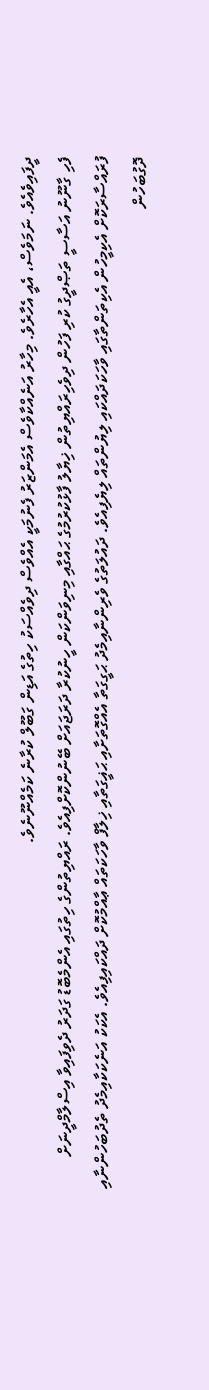ދީފައިވެއެވެ. ނަމަވެސް، އެއީ އެހާރެވެ. މިހާރު އަނެއްކާވެސް އެމަންޒަރު ފެނުމަކީ އެއްވެސް ދިވެއްސަކު ހިތުގެ އަޑިން ގަބޫލް ކުރާނެ ކަމެއްނޫނެވެ.
ފެހި ގާނޫނު އަސާސީ ތަޞްދީގު ކުރި ފަހުން ދިވެހިރައްޔިތުން ޚިޔާލު ފާޅުކުރުމުގެ ޙައްގާއި މިނިވަންކަން ހީނުކުރާ ދަރަޖައަށް ބޭނުންކޮށްފިއެވެ. ރައްޔިތުންގެ ހިތުގައި އެންމެބޮޑު ގަދަރު ދެވިފައިވާ އިސްލާމްދީނަށް ފުރައްސާރަކޮށް އެކިމީހުން އެކިތަންތާގައި ވާހަކަދައްކައި ލިޔުންތައް ލިޔެފިއެވެ. ދައުލަތުގެ ވެރިންނާއިމެދު ޙަގީގަތާ އެއްގޮތަށާއި ޙަޣީގަތާއި ޚިލާފް ވާހަކަތައް ޢާއްމުކޮށް ދައްކައިފިއެވެ. އެކަކު އަނެކަކާއިމެދު ތެދުބަހުންނާއި ދޮގުބަހުން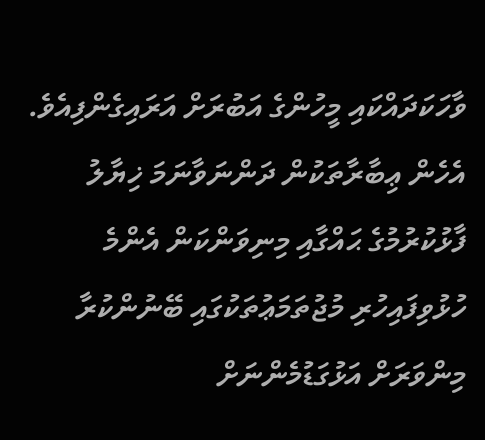ވާހަކަދައްކައި މީހުންގެ އަބުރަށް އަރައިގެންފިއެވެ. އެހެން ޢިބާރާތަކުން ދަންނަވާނަމަ ޚިޔާލު ފާޅުކުރުމުގެ ޙައްގާއި މިނިވަންކަން އެންމެ ހުޅުވިފައިހުރި މުޖުތަމަޢުތަކުގައި ބޭނުންކުރާ މިންވަރަށް އަޅުގަޑުމެންނަށް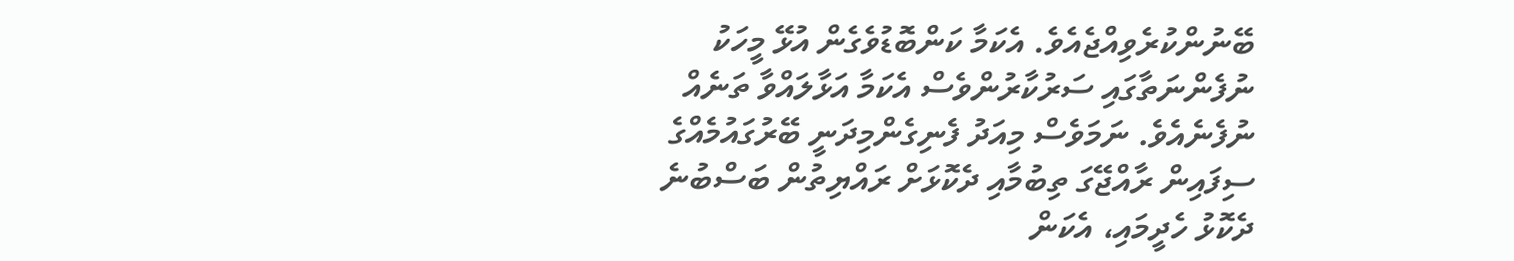ބޭނުންކުރެވިއްޖެއެވެ. އެކަމާ ކަންބޮޑުވެގެން އުޅޭ މީހަކު ނުފެންނަތާގައި ސަރުކާރުންވެސް އެކަމާ އަޅާލައްވާ ތަނެއް ނުފެނެއެވެ. ނަމަވެސް މިއަދު ފެނިގެންމިދަނީ ބޭރުގައުމެއްގެ ސިފައިން ރާއްޖޭގަ ތިބުމާއި ދެކޮޅަށް ރައްޔިތުން ބަސްބުނެ ދެކޮޅު ހެދީމައި، އެކަން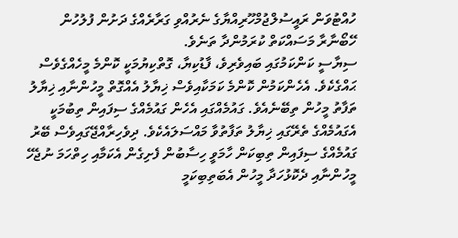ހުއްޓުވަން ރައީސުލްޖުމްހޫރިއްޔާގެ ނެރުއްވި ގަރާރެއްގެ ދަށުން ފުލުހުން ހޭބޯނާރާ މަސައްކަތް ކުރަމުންދާ ތަނެވެ.
ސިޔާސީ ކަންކަމުގައި ބައިވެރިވެ، ފާޑުކިޔާ، ގޮތްކިޔުމަކީ ކޮންމެ މީހެއްގެވެސް ޙައްގެކެވެ. އެހެންކަމުން ކޮންމެ ކަމަކާއިވެސް ޚިޔާލު އެއްގޮތް މީހުންނާއި ޚިޔާލު ތަފާތު މީހުން ތިބޭނެއެވެ. ގައުމެއްގައި އެހެން ގައުމެއްގެ ސިފައިން ތިބުމަކީ އެގައުމެއްގެ ތެރޭގައި ޚިޔާލު ތަފާތުވާ މައްސަލައެކެވެ. ދިވެހިރާއްޖޭގައިވެސް ބޭރު ގައުމެއްގެ ސިފައިން ތިބިކަން ހާމަވީ ހިސާބުން ފެށިގެން އެކަމާއި ހިތްހަމަ ނުޖެހޭ މީހުންނާއި ދެކޮޅުހަދާ މީހުން އެބަތިބިކަމީ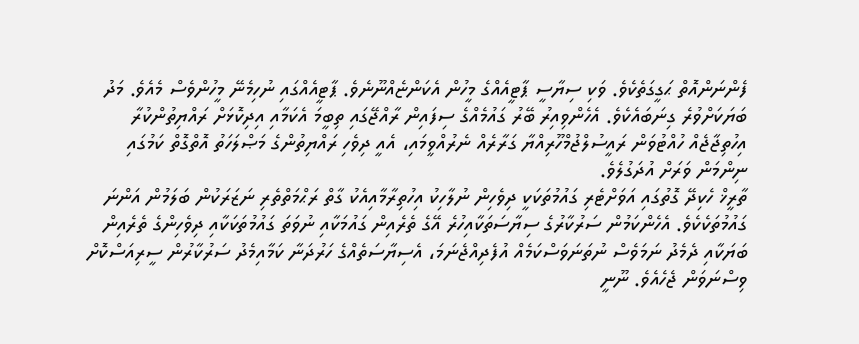ފެންނަންއޮތް ޙަގީގަތެކެވެ. ވަކި ސިޔާސީ ޕާޓީއެއްގެ މީހުން އެކަންޏެއްނޫނެވެ. ޕާޓީއެއްގައި ނުހިމެނޭ މީހުންވެސް މެއެވެ. މަދު ބަޔަކަށްވުރެ ގިނަބައެކެވެ. އެހެންވިއިރު ބޭރު ގައުމެއްގެ ސިފައިން ރާއްޖޭގައި ތިބީމަ އެކަމާއި އިދިކޮޅަށް ރައްޔިތުންކުރާ އިހުތިޖާޖެއް ހުއްޓުވަން ރައީސުލްޖުމްހޫރިއްޔާ ގަރާރެއް ނެރުއްވީމައި، އެއީ ދިވެހި ރައްޔިތުންގެ މަޞްލަހަތު އޮތްގޮތް ކަމުގައި ނިންމަން ވަރަށް އުދަގުލެވެ.
ތާރީޚް ހެކިދޭ ގޮތުގައި އަވަށްޓެރި ގައުމުތަކަކީ ދިވެހިން ނުލާހިކު އިހުތިރާމާއިއެކު ގާތް ރަޙްމަތްތެރި ނަޒަރަކުން ބަލަމުން އަންނަ ގައުމުތަކެކެވެ. އެހެންކަމުން ސަރުކާރުގެ ސިޔާސަތަކާއިހުރެ އޭގެ ތެރެއިން ގައުމަކާއި ނުވަތަ ގައުމުތަކަކާއި ދިވެހިންގެ ތެރެއިން ބަޔަކާއި ދެމެދު ނަމަވެސް ނުތަނަވަސްކަމެއް އުފެދިއްޖެނަމަ، އެސިޔާސަތެއްގެ ހަރުދަނާ ކަމާއިމެދު ސަރުކާރުން ސީރިއަސްކޮށް ވިސްނަވަން ޖެހެއެވެ. ނޫނީ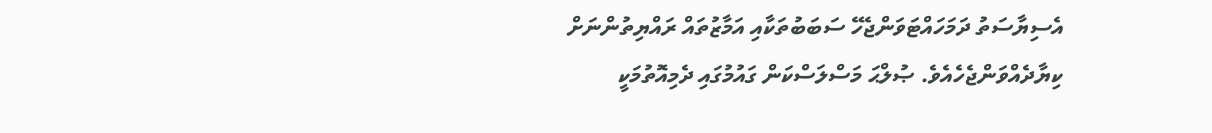އެސިޔާސަތު ދަމަހައްޓަވަންޖެހޭ ސަބަބުތަކާއި އަމާޒުތައް ރައްޔިތުންނަށް ކިޔާދެއްވަންޖެހެއެވެ. ޞުލްޙަ މަސްލަސްކަން ގައުމުގައި ދެމިއޮތުމަކީ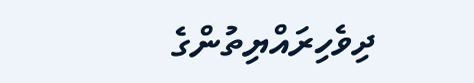ދިވެހިރައްޔިތުންގެ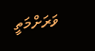ވަރަށްމަތީ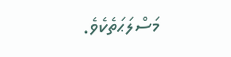މަސްލަޙަތެކެވެ.